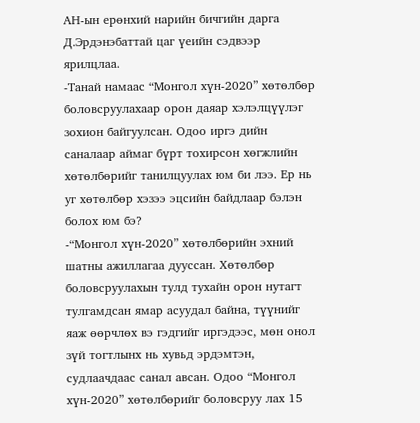АН-ын ерөнхий нарийн бичгийн дарга Д.Эрдэнэбаттай цаг үеийн сэдвээр ярилцлаа.
-Танай намаас “Монгол хүн-2020” хөтөлбөр боловсруулахаар орон даяар хэлэлцүүлэг зохион байгуулсан. Одоо иргэ дийн саналаар аймаг бүрт тохирсон хөгжлийн хөтөлбөрийг танилцуулах юм би лээ. Ер нь уг хөтөлбөр хэзээ эцсийн байдлаар бэлэн болох юм бэ?
-“Монгол хүн-2020” хөтөлбөрийн эхний шатны ажиллагаа дууссан. Хөтөлбөр боловсруулахын тулд тухайн орон нутагт тулгамдсан ямар асуудал байна, түүнийг яаж өөрчлөх вэ гэдгийг иргэдээс, мөн онол зүй тогтлынх нь хувьд эрдэмтэн, судлаачдаас санал авсан. Одоо “Монгол хүн-2020” хөтөлбөрийг боловсруу лах 15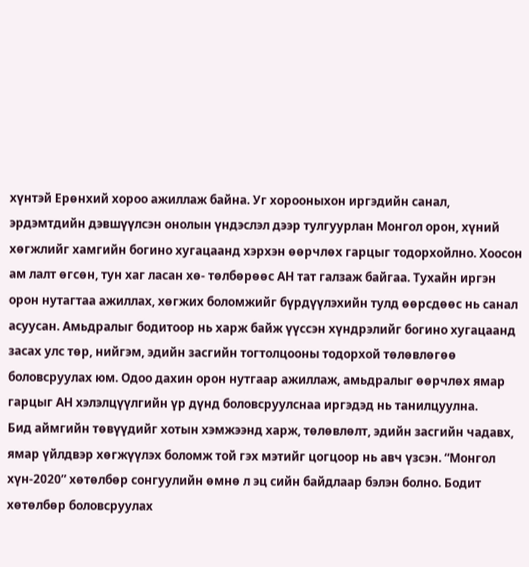хүнтэй Ерөнхий хороо ажиллаж байна. Уг хорооныхон иргэдийн санал, эрдэмтдийн дэвшүүлсэн онолын үндэслэл дээр тулгуурлан Монгол орон, хүний хөгжлийг хамгийн богино хугацаанд хэрхэн өөрчлөх гарцыг тодорхойлно. Хоосон ам лалт өгсөн, тун хаг ласан хө- төлбөрөөс АН тат галзаж байгаа. Тухайн иргэн орон нутагтаа ажиллах, хөгжих боломжийг бүрдүүлэхийн тулд өөрсдөөс нь санал асуусан. Амьдралыг бодитоор нь харж байж үүссэн хүндрэлийг богино хугацаанд засах улс төр, нийгэм, эдийн засгийн тогтолцооны тодорхой төлөвлөгөө боловсруулах юм. Одоо дахин орон нутгаар ажиллаж, амьдралыг өөрчлөх ямар гарцыг АН хэлэлцүүлгийн үр дүнд боловсруулснаа иргэдэд нь танилцуулна.
Бид аймгийн төвүүдийг хотын хэмжээнд харж, төлөвлөлт, эдийн засгийн чадавх, ямар үйлдвэр хөгжүүлэх боломж той гэх мэтийг цогцоор нь авч үзсэн. “Монгол хүн-2020” хөтөлбөр сонгуулийн өмнө л эц сийн байдлаар бэлэн болно. Бодит хөтөлбөр боловсруулах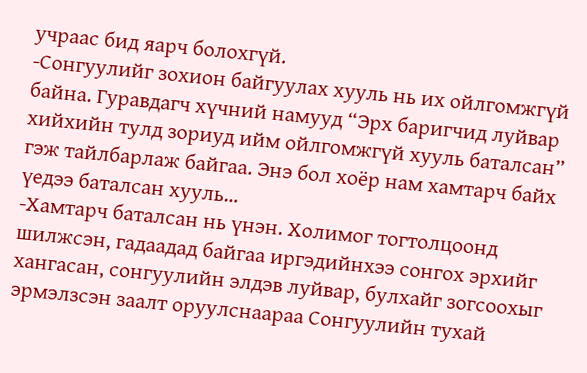учраас бид яарч болохгүй.
-Сонгуулийг зохион байгуулах хууль нь их ойлгомжгүй байна. Гуравдагч хүчний намууд “Эрх баригчид луйвар хийхийн тулд зориуд ийм ойлгомжгүй хууль баталсан” гэж тайлбарлаж байгаа. Энэ бол хоёр нам хамтарч байх үедээ баталсан хууль…
-Хамтарч баталсан нь үнэн. Холимог тогтолцоонд шилжсэн, гадаадад байгаа иргэдийнхээ сонгох эрхийг хангасан, сонгуулийн элдэв луйвар, булхайг зогсоохыг эрмэлзсэн заалт оруулснаараа Сонгуулийн тухай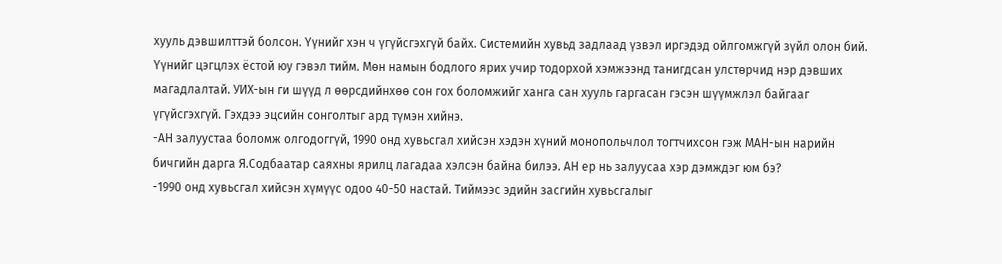хууль дэвшилттэй болсон. Үүнийг хэн ч үгүйсгэхгүй байх. Системийн хувьд задлаад үзвэл иргэдэд ойлгомжгүй зүйл олон бий. Үүнийг цэгцлэх ёстой юу гэвэл тийм. Мөн намын бодлого ярих учир тодорхой хэмжээнд танигдсан улстөрчид нэр дэвших магадлалтай. УИХ-ын ги шүүд л өөрсдийнхөө сон гох боломжийг ханга сан хууль гаргасан гэсэн шүүмжлэл байгааг үгүйсгэхгүй. Гэхдээ эцсийн сонголтыг ард түмэн хийнэ.
-АН залуустаа боломж олгодоггүй, 1990 онд хувьсгал хийсэн хэдэн хүний монопольчлол тогтчихсон гэж МАН-ын нарийн бичгийн дарга Я.Содбаатар саяхны ярилц лагадаа хэлсэн байна билээ. АН ер нь залуусаа хэр дэмждэг юм бэ?
-1990 онд хувьсгал хийсэн хүмүүс одоо 40-50 настай. Тиймээс эдийн засгийн хувьсгалыг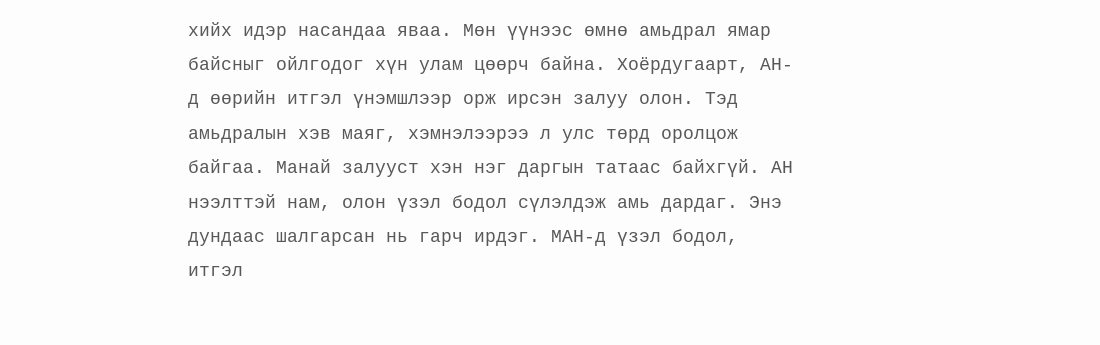хийх идэр насандаа яваа. Мөн үүнээс өмнө амьдрал ямар байсныг ойлгодог хүн улам цөөрч байна. Хоёрдугаарт, АН-д өөрийн итгэл үнэмшлээр орж ирсэн залуу олон. Тэд амьдралын хэв маяг, хэмнэлээрээ л улс төрд оролцож байгаа. Манай залууст хэн нэг даргын татаас байхгүй. АН нээлттэй нам, олон үзэл бодол сүлэлдэж амь дардаг. Энэ дундаас шалгарсан нь гарч ирдэг. МАН-д үзэл бодол, итгэл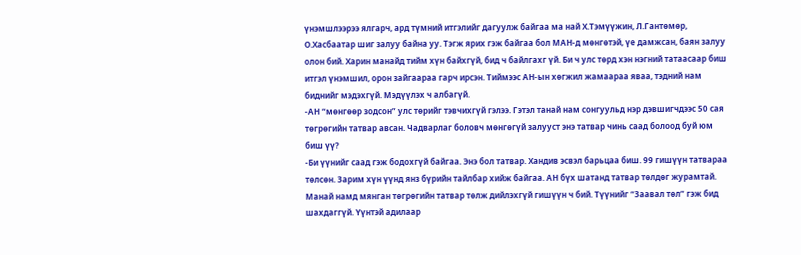үнэмшлээрээ ялгарч, ард түмний итгэлийг дагуулж байгаа ма най Х.Тэмүүжин, Л.Гантөмөр, О.Хасбаатар шиг залуу байна уу. Тэгж ярих гэж байгаа бол МАН-д мөнгөтэй, үе дамжсан, баян залуу олон бий. Харин манайд тийм хүн байхгүй, бид ч байлгахг үй. Би ч улс төрд хэн нэгний татаасаар биш итгэл үнэмшил, орон зайгаараа гарч ирсэн. Тиймээс АН-ын хөгжил жамаараа яваа, тэдний нам биднийг мэдэхгүй. Мэдүүлэх ч албагүй.
-АН “мөнгөөр зодсон” улс төрийг тэвчихгүй гэлээ. Гэтэл танай нам сонгуульд нэр дэвшигчдээс 50 сая төгрөгийн татвар авсан. Чадварлаг боловч мөнгөгүй залууст энэ татвар чинь саад болоод буй юм биш үү?
-Би үүнийг саад гэж бодохгүй байгаа. Энэ бол татвар. Хандив эсвэл барьцаа биш. 99 гишүүн татвараа төлсөн. Зарим хүн үүнд янз бүрийн тайлбар хийж байгаа. АН бүх шатанд татвар төлдөг журамтай. Манай намд мянган төгрөгийн татвар төлж дийлэхгүй гишүүн ч бий. Түүнийг “Заавал төл” гэж бид шахдаггүй. Үүнтэй адилаар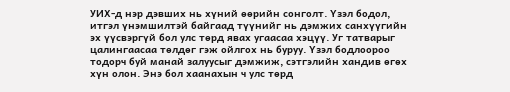УИХ-д нэр дэвших нь хүний өөрийн сонголт. Үзэл бодол, итгэл үнэмшилтэй байгаад түүнийг нь дэмжих санхүүгийн эх үүсвэргүй бол улс төрд явах угаасаа хэцүү. Уг татварыг цалингаасаа төлдөг гэж ойлгох нь буруу. Үзэл бодлоороо тодорч буй манай залуусыг дэмжиж, сэтгэлийн хандив өгөх хүн олон. Энэ бол хаанахын ч улс төрд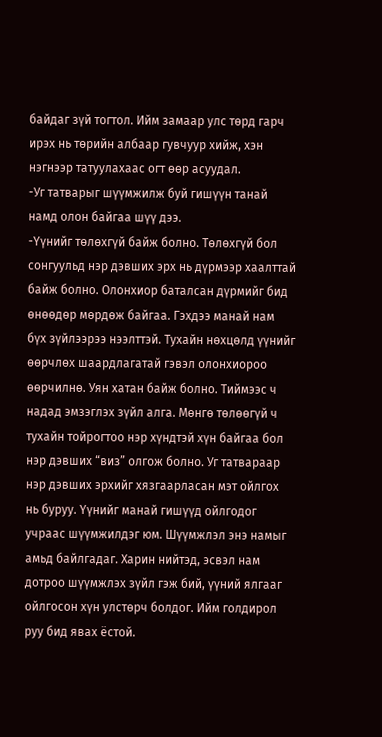байдаг зүй тогтол. Ийм замаар улс төрд гарч ирэх нь төрийн албаар гувчуур хийж, хэн нэгнээр татуулахаас огт өөр асуудал.
-Уг татварыг шүүмжилж буй гишүүн танай намд олон байгаа шүү дээ.
-Үүнийг төлөхгүй байж болно. Төлөхгүй бол сонгуульд нэр дэвших эрх нь дүрмээр хаалттай байж болно. Олонхиор баталсан дүрмийг бид өнөөдөр мөрдөж байгаа. Гэхдээ манай нам бүх зүйлээрээ нээлттэй. Тухайн нөхцөлд үүнийг өөрчлөх шаардлагатай гэвэл олонхиороо өөрчилнө. Уян хатан байж болно. Тиймээс ч надад эмзэглэх зүйл алга. Мөнгө төлөөгүй ч тухайн тойрогтоо нэр хүндтэй хүн байгаа бол нэр дэвших “виз” олгож болно. Уг татвараар нэр дэвших эрхийг хязгаарласан мэт ойлгох нь буруу. Үүнийг манай гишүүд ойлгодог учраас шүүмжилдэг юм. Шүүмжлэл энэ намыг амьд байлгадаг. Харин нийтэд, эсвэл нам дотроо шүүмжлэх зүйл гэж бий, үүний ялгааг ойлгосон хүн улстөрч болдог. Ийм голдирол руу бид явах ёстой.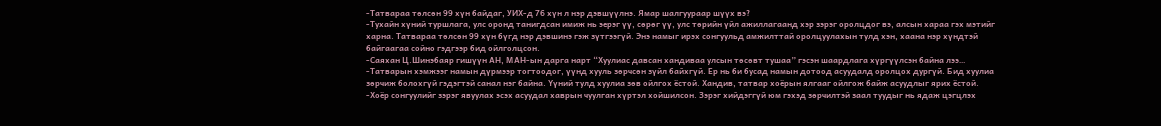-Татвараа төлсөн 99 хүн байдаг, УИХ-д 76 хүн л нэр дэвшүүлнэ. Ямар шалгуураар шүүх вэ?
-Тухайн хүний туршлага, улс оронд танигдсан имиж нь эерэг үү, сөрөг үү, улс төрийн үйл ажиллагаанд хэр зэрэг оролцдог вэ, алсын хараа гэх мэтийг харна. Татвараа төлсөн 99 хүн бүгд нэр дэвшинэ гэж зүтгээгүй. Энэ намыг ирэх сонгуульд амжилттай оролцуулахын тулд хэн, хаана нэр хүндтэй байгаагаа сойно гэдгээр бид ойлголцсон.
-Саяхан Ц.Шинэбаяр гишүүн АН, МАН-ын дарга нарт “Хуулиас давсан хандиваа улсын төсөвт тушаа” гэсэн шаардлага хүргүүлсэн байна лээ…
-Татварын хэмжээг намын дүрмээр тогтоодог, үүнд хууль зөрчсөн зүйл байхгүй. Ер нь би бусад намын дотоод асуудалд оролцох дургүй. Бид хуулиа зөрчиж болохгүй гэдэгтэй санал нэг байна. Үүний тулд хуулиа зөв ойлгох ёстой. Хандив, татвар хоёрын ялгааг ойлгож байж асуудлыг ярих ёстой.
-Хоёр сонгуулийг зэрэг явуулах эсэх асуудал хаврын чуулган хүртэл хойшилсон. Зэрэг хийдэггүй юм гэхэд зөрчилтэй заал туудыг нь ядаж цэгцлэх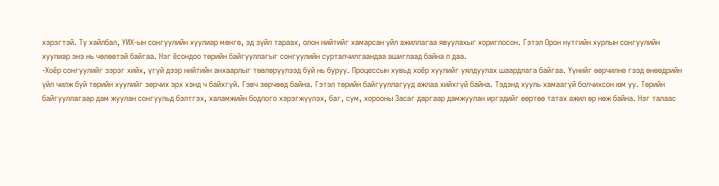хэрэгтэй. Ту хайлбал, УИХ-ын сонгуулийн хуулиар мөнгө, эд зүйл тараах, олон нийтийг хамарсан үйл ажиллагаа явуулахыг хориглосон. Гэтэл Орон нутгийн хурлын сонгуулийн хуулиар энэ нь чөлөөтэй байгаа. Нэг ёсондоо төрийн байгууллагыг сонгуулийн сурталчилгаандаа ашиглаад байна л даа.
-Хоёр сонгуулийг зэрэг хийх, үгүй дээр нийтийн анхаарлыг төвлөрүүлээд буй нь буруу. Процессын хувьд хоёр хуулийг уялдуулах шаардлага байгаа. Үүнийг өөрчилнө гээд өнөөдрийн үйл чилж буй төрийн хуулийг зөрчих эрх хэнд ч байхгүй. Гэвч зөрчөөд байна. Гэтэл төрийн байгууллагууд ажлаа хийхгүй байна. Тэдэнд хууль хамаагүй болчихсон юм уу. Төрийн байгууллагаар дам жуулан сонгуульд бэлтгэх, халамжийн бодлого хэрэгжүүлэх, баг, сум, хорооны Засаг даргаар дамжуулан иргэдийг өөртөө татах ажил өр нөж байна. Нэг талаас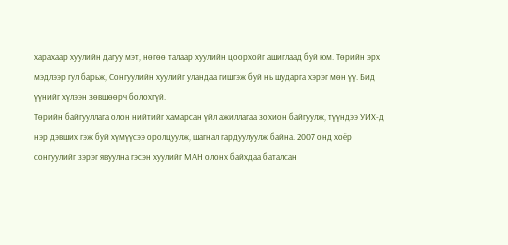харахаар хуулийн дагуу мэт, нөгөө талаар хуулийн цоорхойг ашиглаад буй юм. Төрийн эрх мэдлээр гул барьж, Сонгуулийн хуулийг уландаа гишгэж буй нь шударга хэрэг мөн үү. Бид үүнийг хүлээн зөвшөөрч болохгүй.
Төрийн байгууллага олон нийтийг хамарсан үйл ажиллагаа зохион байгуулж, түүндээ УИХ-д нэр дэвших гэж буй хүмүүсээ оролцуулж, шагнал гардуулуулж байна. 2007 онд хоёр сонгуулийг зэрэг явуулна гэсэн хуулийг МАН олонх байхдаа баталсан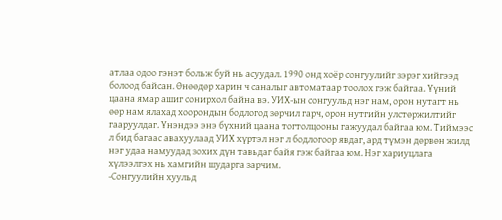атлаа одоо гэнэт больж буй нь асуудал. 1990 онд хоёр сонгуулийг зэрэг хийгээд болоод байсан. Өнөөдөр харин ч саналыг автоматаар тоолох гэж байгаа. Үүний цаана ямар ашиг сонирхол байна вэ. УИХ-ын сонгуульд нэг нам, орон нутагт нь өөр нам ялахад хоорондын бодлогод зөрчил гарч, орон нутгийн улстөржилтийг гааруулдаг. Үнэндээ энэ бүхний цаана тогтолцооны гажуудал байгаа юм. Тиймээс л бид багаас авахуулаад УИХ хүртэл нэг л бодлогоор явдаг, ард түмэн дөрвөн жилд нэг удаа намуудад зохих дүн тавьдаг байя гэж байгаа юм. Нэг хариуцлага хүлээлгэх нь хамгийн шударга зарчим.
-Сонгуулийн хуульд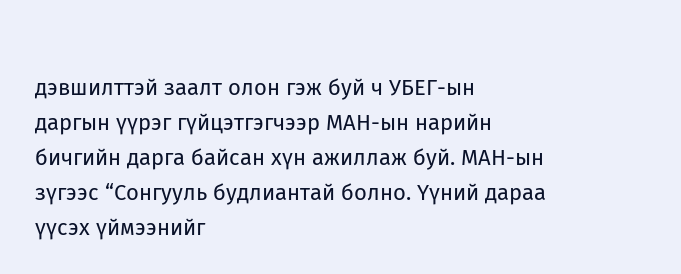дэвшилттэй заалт олон гэж буй ч УБЕГ-ын даргын үүрэг гүйцэтгэгчээр МАН-ын нарийн бичгийн дарга байсан хүн ажиллаж буй. МАН-ын зүгээс “Сонгууль будлиантай болно. Үүний дараа үүсэх үймээнийг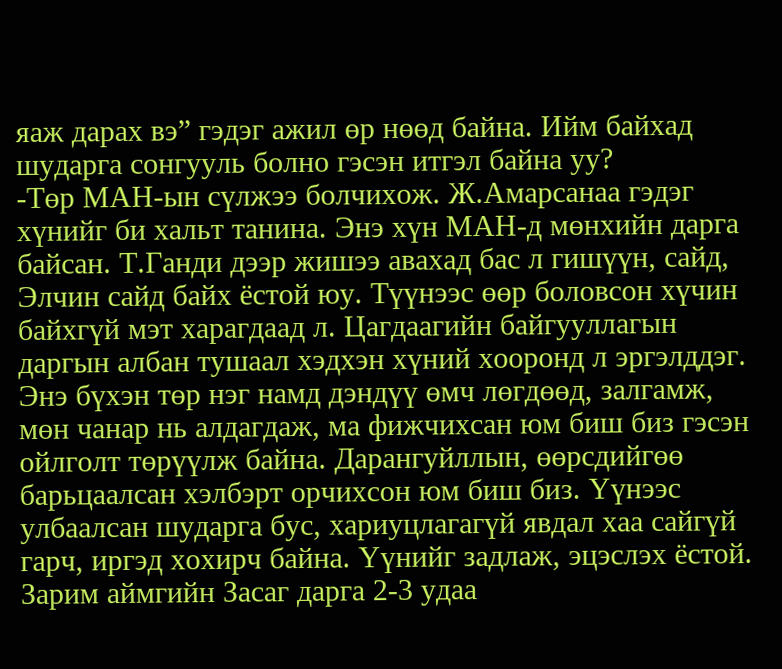яаж дарах вэ” гэдэг ажил өр нөөд байна. Ийм байхад шударга сонгууль болно гэсэн итгэл байна уу?
-Төр МАН-ын сүлжээ болчихож. Ж.Амарсанаа гэдэг хүнийг би хальт танина. Энэ хүн МАН-д мөнхийн дарга байсан. Т.Ганди дээр жишээ авахад бас л гишүүн, сайд, Элчин сайд байх ёстой юу. Түүнээс өөр боловсон хүчин байхгүй мэт харагдаад л. Цагдаагийн байгууллагын даргын албан тушаал хэдхэн хүний хооронд л эргэлддэг. Энэ бүхэн төр нэг намд дэндүү өмч лөгдөөд, залгамж, мөн чанар нь алдагдаж, ма фижчихсан юм биш биз гэсэн ойлголт төрүүлж байна. Дарангуйллын, өөрсдийгөө барьцаалсан хэлбэрт орчихсон юм биш биз. Үүнээс улбаалсан шударга бус, хариуцлагагүй явдал хаа сайгүй гарч, иргэд хохирч байна. Үүнийг задлаж, эцэслэх ёстой. Зарим аймгийн Засаг дарга 2-3 удаа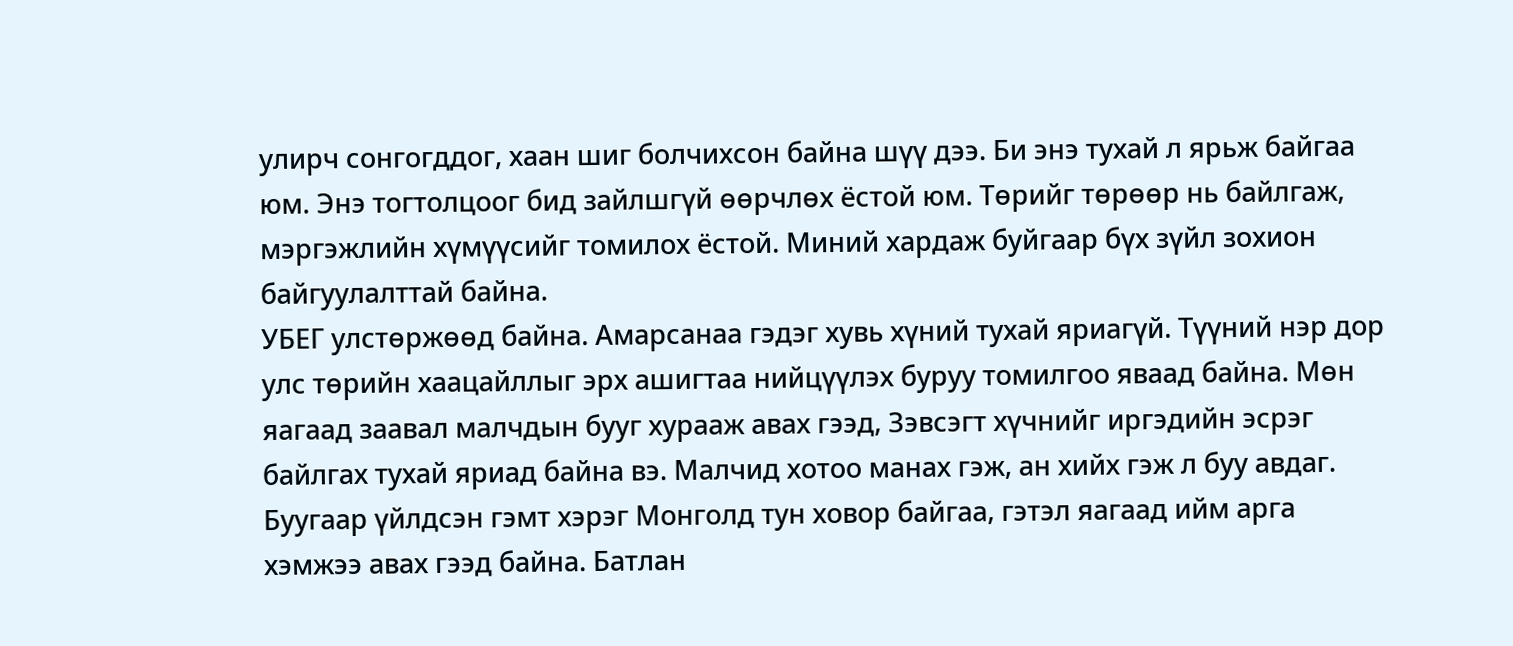улирч сонгогддог, хаан шиг болчихсон байна шүү дээ. Би энэ тухай л ярьж байгаа юм. Энэ тогтолцоог бид зайлшгүй өөрчлөх ёстой юм. Төрийг төрөөр нь байлгаж, мэргэжлийн хүмүүсийг томилох ёстой. Миний хардаж буйгаар бүх зүйл зохион байгуулалттай байна.
УБЕГ улстөржөөд байна. Амарсанаа гэдэг хувь хүний тухай яриагүй. Түүний нэр дор улс төрийн хаацайллыг эрх ашигтаа нийцүүлэх буруу томилгоо яваад байна. Мөн яагаад заавал малчдын бууг хурааж авах гээд, Зэвсэгт хүчнийг иргэдийн эсрэг байлгах тухай яриад байна вэ. Малчид хотоо манах гэж, ан хийх гэж л буу авдаг. Буугаар үйлдсэн гэмт хэрэг Монголд тун ховор байгаа, гэтэл яагаад ийм арга хэмжээ авах гээд байна. Батлан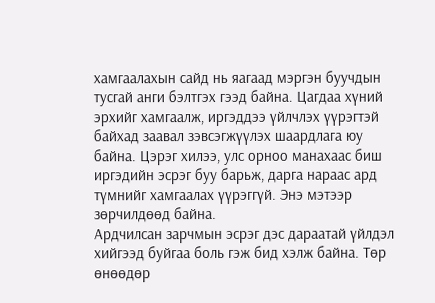хамгаалахын сайд нь яагаад мэргэн буучдын тусгай анги бэлтгэх гээд байна. Цагдаа хүний эрхийг хамгаалж, иргэддээ үйлчлэх үүрэгтэй байхад заавал зэвсэгжүүлэх шаардлага юу байна. Цэрэг хилээ, улс орноо манахаас биш иргэдийн эсрэг буу барьж, дарга нараас ард түмнийг хамгаалах үүрэггүй. Энэ мэтээр зөрчилдөөд байна.
Ардчилсан зарчмын эсрэг дэс дараатай үйлдэл хийгээд буйгаа боль гэж бид хэлж байна. Төр өнөөдөр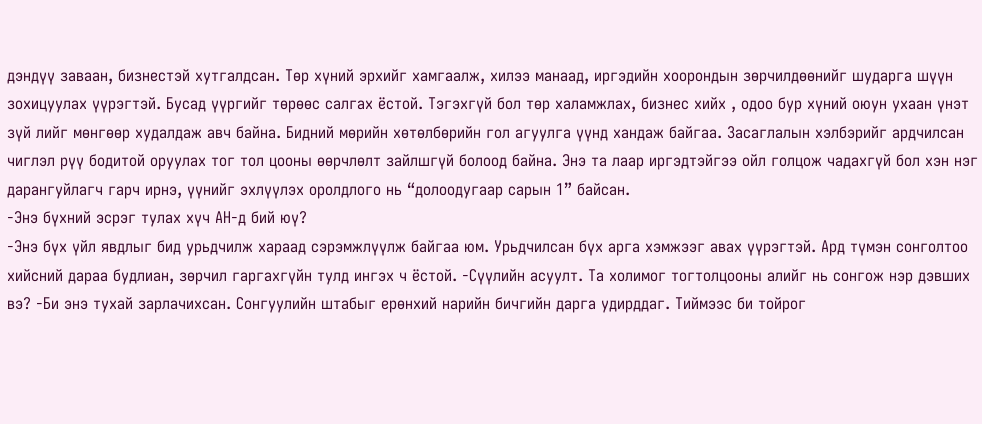дэндүү заваан, бизнестэй хутгалдсан. Төр хүний эрхийг хамгаалж, хилээ манаад, иргэдийн хоорондын зөрчилдөөнийг шударга шүүн зохицуулах үүрэгтэй. Бусад үүргийг төрөөс салгах ёстой. Тэгэхгүй бол төр халамжлах, бизнес хийх , одоо бур хүний оюун ухаан үнэт зүй лийг мөнгөөр худалдаж авч байна. Бидний мөрийн хөтөлбөрийн гол агуулга үүнд хандаж байгаа. Засаглалын хэлбэрийг ардчилсан чиглэл рүү бодитой оруулах тог тол цооны өөрчлөлт зайлшгүй болоод байна. Энэ та лаар иргэдтэйгээ ойл голцож чадахгүй бол хэн нэг дарангуйлагч гарч ирнэ, үүнийг эхлүүлэх оролдлого нь “долоодугаар сарын 1” байсан.
-Энэ бүхний эсрэг тулах хүч АН-д бий юү?
-Энэ бүх үйл явдлыг бид урьдчилж хараад сэрэмжлүүлж байгаа юм. Урьдчилсан бүх арга хэмжээг авах үүрэгтэй. Ард түмэн сонголтоо хийсний дараа будлиан, зөрчил гаргахгүйн тулд ингэх ч ёстой. -Сүүлийн асуулт. Та холимог тогтолцооны алийг нь сонгож нэр дэвших вэ? -Би энэ тухай зарлачихсан. Сонгуулийн штабыг ерөнхий нарийн бичгийн дарга удирддаг. Тиймээс би тойрог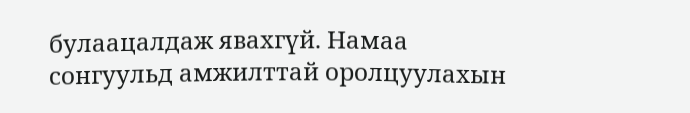булаацалдаж явахгүй. Намаа сонгуульд амжилттай оролцуулахын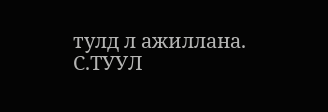тулд л ажиллана.
С.ТУУЛ